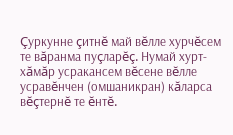Çуркунне çитнĕ май вĕлле хурчĕсем те вăранма пуçларĕç. Нумай хурт-хăмăр усракансем вĕсене вĕлле усравĕнчен (омшаникран) кăларса вĕçтернĕ те ĕнтĕ.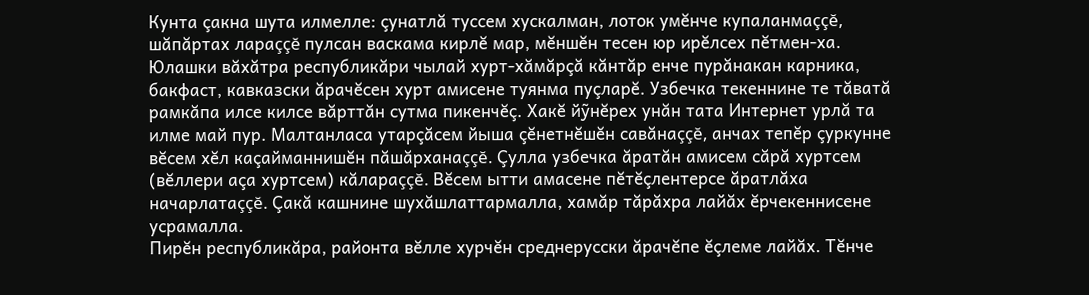Кунта çакна шута илмелле: çунатлă туссем хускалман, лоток умĕнче купаланмаççĕ, шăпăртах лараççĕ пулсан васкама кирлĕ мар, мĕншĕн тесен юр ирĕлсех пĕтмен-ха.
Юлашки вăхăтра республикăри чылай хурт-хăмăрçă кăнтăр енче пурăнакан карника, бакфаст, кавказски ăрачĕсен хурт амисене туянма пуçларĕ. Узбечка текеннине те тăватă рамкăпа илсе килсе вăрттăн сутма пикенчĕç. Хакĕ йỹнĕрех унăн тата Интернет урлă та илме май пур. Малтанласа утарçăсем йыша çĕнетнĕшĕн савăнаççĕ, анчах тепĕр çуркунне вĕсем хĕл каçайманнишĕн пăшăрханаççĕ. Çулла узбечка ăратăн амисем сăрă хуртсем (вĕллери аçа хуртсем) кăлараççĕ. Вĕсем ытти амасене пĕтĕçлентерсе ăратлăха начарлатаççĕ. Çакă кашнине шухăшлаттармалла, хамăр тăрăхра лайăх ĕрчекеннисене усрамалла.
Пирĕн республикăра, районта вĕлле хурчĕн среднерусски ăрачĕпе ĕçлеме лайăх. Тĕнче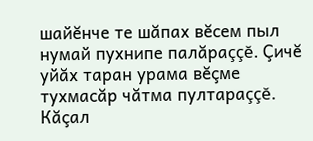шайĕнче те шăпах вĕсем пыл нумай пухнипе палăраççĕ. Çичĕ уйăх таран урама вĕçме тухмасăр чăтма пултараççĕ. Кăçал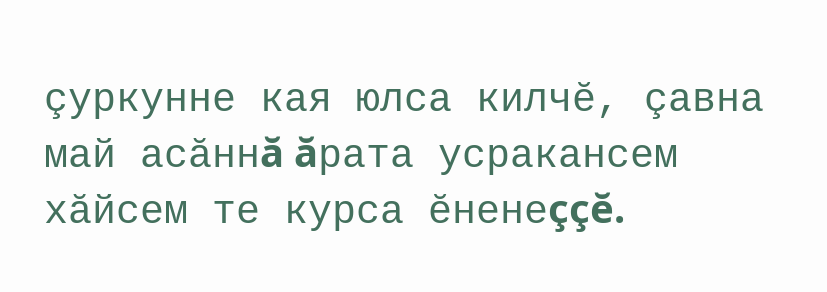çуркунне кая юлса килчĕ, çавна май асăннă ăрата усракансем хăйсем те курса ĕненеççĕ.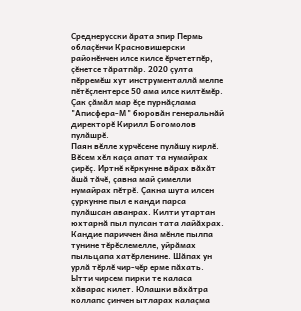Среднерусски ăрата эпир Пермь облаçĕнчи Красновишерски районĕнчен илсе килсе ĕрчететпĕр, çĕнетсе тăратпăр. 2020 çулта пĕрремĕш хут инструменталлă мелпе пĕтĕçлентерсе 50 ама илсе килтĕмĕр. Çак çăмăл мар ĕçе пурнăçлама "Аписфера-М" бюровăн генеральнăй директорĕ Кирилл Богомолов пулăшрĕ.
Паян вĕлле хурчĕсене пулăшу кирлĕ. Вĕсем хĕл каçа апат та нумайрах çирĕç. Иртнĕ кĕркунне вăрах вăхăт ăшă тăчĕ, çавна май çимелли нумайрах пĕтрĕ. Çакна шута илсен çуркунне пыл е канди парса пулăшсан аванрах. Килти утартан юхтарнă пыл пулсан тата лайăхрах. Кандие париччен ăна мĕнле пылпа тунине тĕрĕслемелле, уйрăмах пыльцапа хатĕрленине. Шăпах ун урлă тĕрлĕ чир-чĕр ерме пăхать.
Ытти чирсем пирки те каласа хăварас килет. Юлашки вăхăтра коллапс çинчен ытларах калаçма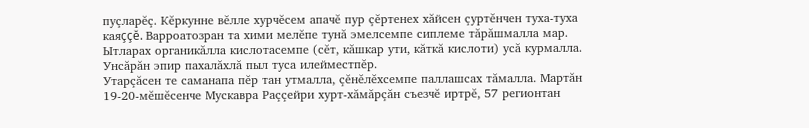пуçларĕç. Кĕркунне вĕлле хурчĕсем апачĕ пур çĕртенех хăйсен çуртĕнчен туха-туха каяççĕ. Варроатозран та хими мелĕпе тунă эмелсемпе сиплеме тăрăшмалла мар. Ытларах органикăлла кислотасемпе (сĕт, кăшкар ути, кăткă кислоти) усă курмалла. Унсăрăн эпир пахалăхлă пыл туса илейместпĕр.
Утарçăсен те саманапа пĕр тан утмалла, çĕнĕлĕхсемпе паллашсах тăмалла. Мартăн 19-20-мĕшĕсенче Мускавра Раççейри хурт-хăмăрçăн съезчĕ иртрĕ, 57 регионтан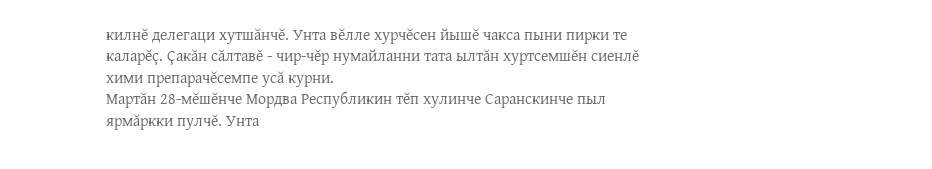килнĕ делегаци хутшăнчĕ. Унта вĕлле хурчĕсен йышĕ чакса пыни пирки те каларĕç. Çакăн сăлтавĕ - чир-чĕр нумайланни тата ылтăн хуртсемшĕн сиенлĕ хими препарачĕсемпе усă курни.
Мартăн 28-мĕшĕнче Мордва Республикин тĕп хулинче Саранскинче пыл ярмăркки пулчĕ. Унта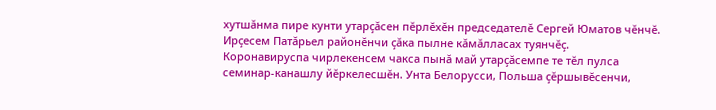хутшăнма пире кунти утарçăсен пĕрлĕхĕн председателĕ Сергей Юматов чĕнчĕ. Ирçесем Патăрьел районĕнчи çăка пылне кăмăлласах туянчĕç.
Коронавируспа чирлекенсем чакса пынă май утарçăсемпе те тĕл пулса семинар-канашлу йĕркелесшĕн. Унта Белорусси, Польша çĕршывĕсенчи,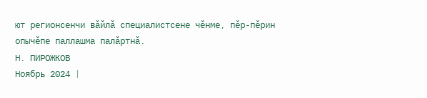ют регионсенчи вăйлă специалистсене чĕнме, пĕр-пĕрин опычĕпе паллашма палăртнă.
Н. ПИРОЖКОВ
Ноябрь 2024 |